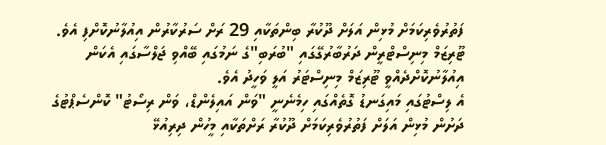ފަތުރުވެރިކަމަށް މުޅިން އަލަށް ދޫކުރާ ބިންތަކާއި 29 ރަށް ސަރުކާރުން އިއުލާނުކޮށްފި އެވެ. ޓޫރިޒަމް މިނިސްޓްރީން ދަރުބާރުގޭގައި "ބުރަބި"ގެ ނަމުގައި ބޭއްވި ޖަލްސާގައި އެކަން އިއުލާނުކޮށްދެއްވީ ޓޫރިޒަމް މިނިސްޓަރު އަލީ ވަހީދު އެވެ.
އެ ލިސްޓުގައި މައިގަނޑު ގޮތެއްގައި ހިމެނެނީ "ވަން އައިލެންޑް، ވަން ރިސޯޓު" ކޮންސެޕްޓުގެ ދަށުން މުޅިން އަލަށް ފަތުރުވެރިކަމަށް ދޫކުރާ ރަށްތަކާއި މީހުން ދިރިއުޅޭ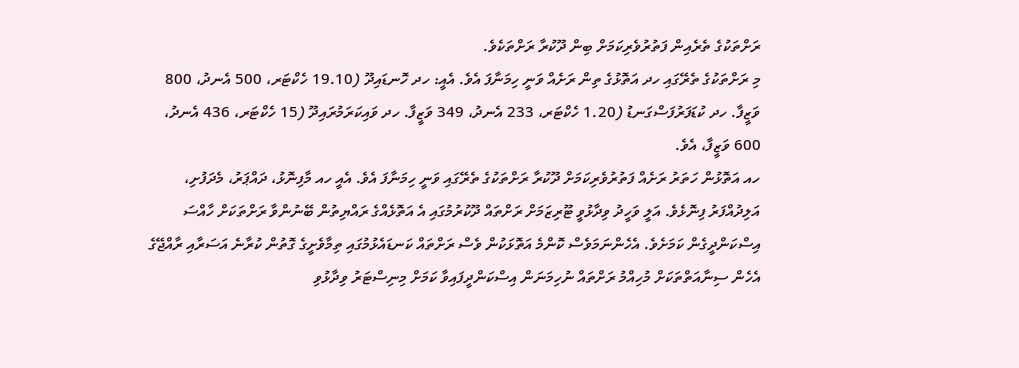ރަށްތަކުގެ ތެރެއިން ފަތުރުވެރިކަމަށް ބިން ދޫކުރާ ރަށްތަކެވެ.
މި ރަށްތަކުގެ ތެރޭގައި ހދ އަތޮޅުގެ ތިން ރަށެއް ވަނީ ހިމަނާފަ އެވެ. އެއީ: ހދ ހޮނޑައިދޫ (19.10 ހެކްޓަރ، 500 އެނދު، 800 ވަޒީފާ. ހދ ކުޑަފަރުފަސްގަނޑު (1.20 ހެކްޓަރ، 233 އެނދު، 349 ވަޒީފާ. ހދ ވައިކަރަމުރައިދޫ (15 ހެކްޓަރ، 436 އެނދު، 600 ވަޒީފާ، އެވެ.
ހއ އަތޮޅުން ހަތަރު ރަށެއް ފަތުރުވެރިކަމަށް ދޫކުރާ ރަށްތަކުގެ ތެރޭގައި ވަނީ ހިމަނާފަ އެވެ. އެއީ ހއ މާފިނޮޅު، ދައްޕަރު، މެދަފުށި، އަލިދުއްފަރު ފިނޮޅެވެ. އަލީ ވަހީދު ވިދާޅުވީ ޓޫރިޒަމަށް ރަށްތައް ދޫކުރުމުގައި އެ އަތޮޅެއްގެ ރައްޔިތުން ބޭނުންވާ ރަށްތަކަށް ހާއްސަ އިސްކަންދީގެން ކަމަށެވެ. އެހެންނަމަވެސް ކޮންމެ އަތޮޅަކުން ވެސް ރަށްތައް ކަނޑައެޅުމުގައި ތިމާވެށީގެ ގޮތުން ކުރާނެ އަސަރާއި ރާއްޖޭގެ އެހެން ސިނާއަތްތަކަށް މުހިއްމު ރަށްތައް ނުހިމަނަން އިސްކަންދީފައިވާ ކަމަށް މިނިސްޓަރު ވިދާޅުވި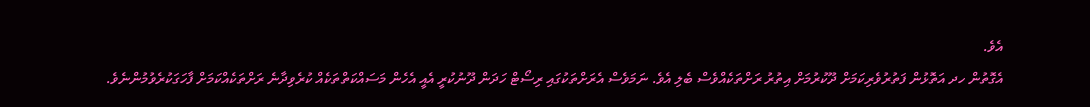އެވެ.
އެގޮތުން ހދ އަތޮޅުން ފަތުރުވެރިކަމަށް ދޫކުރުމަށް އިތުރު ރަށްތަކެއްވެސް ބެލި އެވެ. ނަމަވެސް އެރަށްތަކުގައި ރިސޯޓް ހަދަން ދޫނުކުރީ އެއީ އެހެން މަސައްކަތްތަކެއް ކުރެވިދާނެ ރަށްތަކެއްކަމަށް ފާހަގަކުރެވުމުންނެވެ.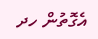އެގޮތުން ހދ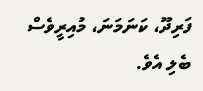ފަރިދޫ، ކަނަމަނަ، މުއިރީވެސް ބެލި އެވެ.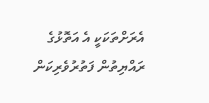އެރަށްތަކަކީ އެ އަތޮޅުގެ ރައްޔިތުން ފަތުރުވެރިކަން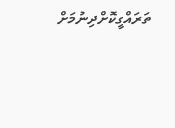ތަރައްގީކޮށްދިނުމަށް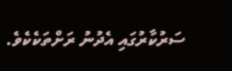ސަރުކާރުގައި އެދުނު ރަށްތަކެކެވެ.